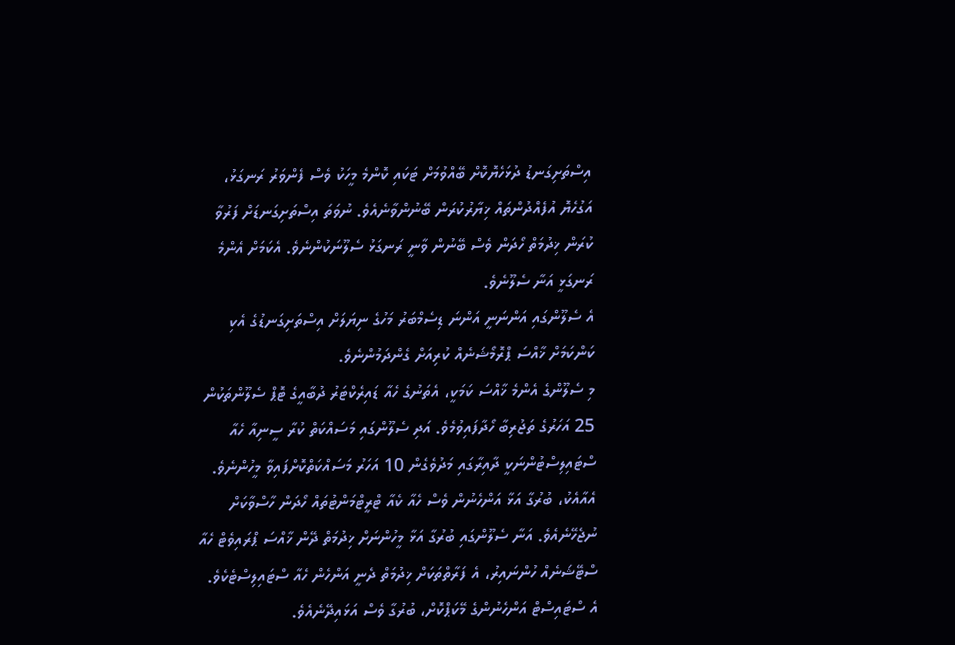އިސްތަށިގަނޑު ދުޅަހެޔޮކޮށް ބޭއްވުމަށް ޓަކައި ކޮންމެ މީހަކު ވެސް ފެންވަރު ރަނގަޅު، އަގުހެޔޮ އުފެއްދުންތައް ޚިޔާރުކުރަން ބޭނުންވާނެއެވެ. ނުވަތަ އިސްތަށިގަނޑަށް ފަރުވާ ކުރަން ޚިދުމަތް ހޯދަން ވެސް ބޭނުން ވާނީ ރަނގަޅު ސެލޫނަކުންނެވެ. އެކަމަށް އެންމެ ރަނގަޅީ އަނާ ސެލޫނެވެ.
އެ ސެލޫންގައި އަންނަނީ އަންނަ ޑިސެމްބަރު މަހުގެ ނިޔަލަށް އިސްތަށިގަނޑުގެ އެކި ކަންކަމަށް ޚާއްސަ ޕްރޮމޯޝަނެއް ކުރިއަށް ގެންދަމުންނެވެ.
މި ސެލޫންގެ އެންމެ ޚާއްސަ ކަމަކީ، އެތަނުގެ ހެއާ ޑައިރެކްޓަރު ދުބާއީގެ ޓޮޕް ސެލޫންތަކުން 25 އަހަރުގެ ތަޖުރިބާ ހޯދާފައިވުމެވެ. އަދި ސެލޫންގައި މަސައްކަތް ކުރާ ސީނިއާ ހެއާ ސްޓައިލިސްޓުންނަކީ ދާއިރާގައި މަދުވެގެން 10 އަހަރު މަސައްކަތްކޮށްފައިވާ މީހުންނެވެ.
އެއާއެކު، ބުރުގާ އަޅާ އަންހެނުން ވެސް ހެއާ ކެއާ ޓްރީޓްމަންޓުތައް ހޯދަން ހާސްވާކަށް ނުޖެހޭނެއެވެ. އަނާ ސެލޫންގައި ބުރުގާ އަޅާ މީހުންނަށް ޚިދުމަތް ދޭން ޚާއްސަ ޕްރައިވެޓް ހެއާ ސްޓޭޝަނެއް ހުންނައިރު، އެ ފަރާތްތަކަށް ޚިދުމަތް ދެނީ އަންހެން ހެއާ ސްޓައިލިސްޓެކެވެ.
އެ ސްޓައިސްޓް އަންހެނުންގެ މޭކަޕްކޮށް، ބުރުގާ ވެސް އަޅައިދޭނެއެވެ.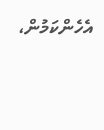އެހެންކަމުން،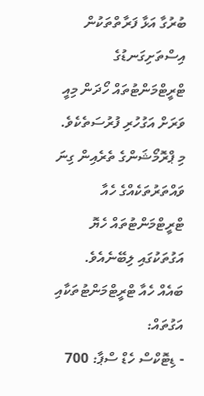ބުރުގާ އަޅާ ފަރާތްތަކުން އިސްތަށިގަނޑުގެ ޓްރީޓްމަންޓުތައް ހޯދަން މިއީ ވަރަށް އަގުހުރި ފުރުސަތެކެވެ.
މި ޕްރޮމޯޝަންގެ ތެރެއިން ގިނަ ވައްތަރުތަކެއްގެ ހެއާ ޓްރީޓްމަންޓުތައް ހެޔޮ އަގުތަކުގައި ލިބޭނެއެވެ.
ބައެއް ހެއާ ޓްރީޓްމަންޓުތަކާއި އަގުތައް:
- ޑިޓޮކްސް ހެޑް ސްޕާ: 700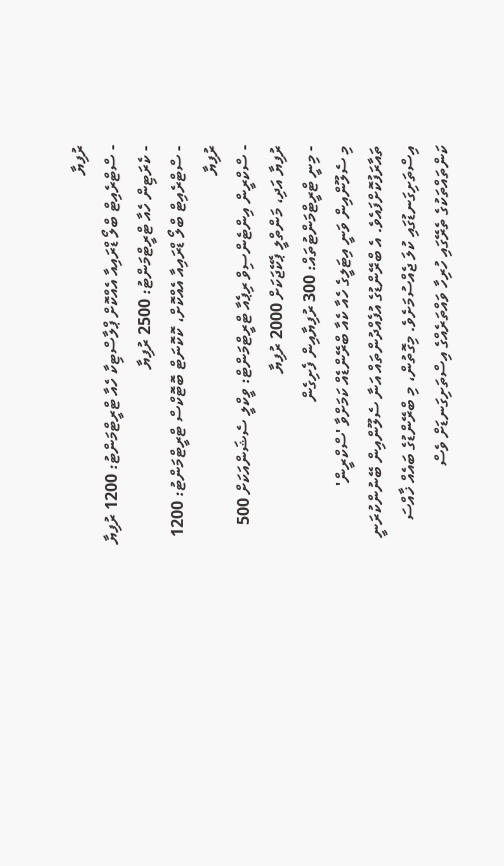ރުފިޔާ
- ސްޓްރެއިޓް ބްލޯ ޑްރައިއާ އެއްކޮށް ޕްލާސްޓިކާ ހެއާ ޓްރީޓްމަންޓު: 1200 ރުފިޔާ
- ކެރަޓިން ހެއާ ޓްރީޓްމަންޓު: 2500 ރުފިޔާ
- ސްޓްރެއިޓް ބްލޯ ޑްރައިއާ އެއްކޮށް، ކޮކޮނަޓް ބޮޓޮކްސް ޓްރީޓްމަންޓު: 1200 ރުފިޔާ
- ސްކްރީން އިންޓެންސިވް ރިޕެއާ ޓްރީޓްމަންޓް: ވީކްލީ ސެޝަންއަކަށް 500 ރުފިޔާ އަދި، މަންތްލީ ޕެކޭޖަކަށް 2000 ރުފިޔާ
- މިނީ ޓްރީޓްމަންޓުތައް: 300 ރުފިޔާއިން ފެށިގެން
މި ސެލޫންއިން ވަނީ އިޓަލީގެ ހެއާ ކެއާ ބްރޭންޑެއް ކަމަށްވާ 'ސްކްރީން' ތައާރަފުކޮށްފައެވެ. އެ ބްރޭންޑުގެ އުފެއްދުންތައް އަނާ ސެލޫންއިން ބޭނުންކުރަނީ އިސްތަށިގަނޑުގައި ކުލަ ޖެއްސުމަށެވެ. މިގޮތުން، މި ބްރޭންޑުގެ ބައެއް ޚާއްސަ ކަންތައްތަކުގެ ތެރޭގައި ހުރިހާ ވައްތަރެއްގެ އިސްތަށިގަނޑަށް ވެސް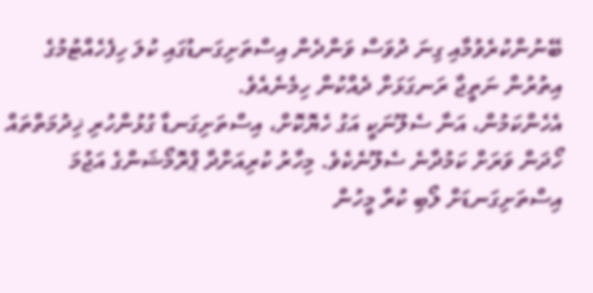ބޭނުންކުރެވުމާއި ގިނަ ދުވަސް ވަންދެން އިސްތަށިގަނޑުގައި ކުލަ ހިފެހެއްޓުމުގެ އިތުރުން ނަތީޖާ ރަނގަޅަށް ދެއްކުން ހިމެނެއެވެ.
އެހެންކަމުން، އަނާ ސެލޫނަކީ އަގު ހެޔޮކޮށް، އިސްތަށިގަނޑާ ގުޅުންހުރި ޚިދުމަތްތައް ހޯދަން ވަރަށް ކަމުދާނެ ސެލޫނެކެވެ. މިހާރު ކުރިއަށްދާ ޕްރޮމޯޝަންގެ އަޖުމަ އިސްތަށިގަނޑަށް ލޯބި ކުރާ މީހުން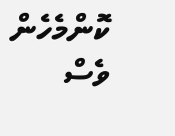ކޮންމެހެން ވެސް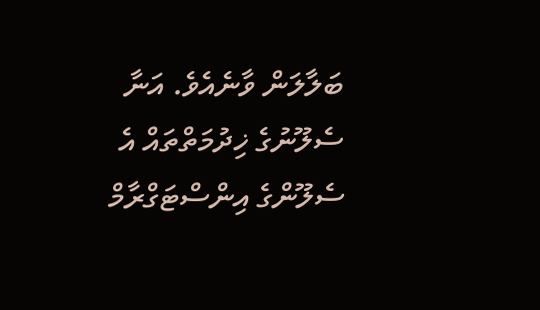ބަލާލަން ވާނެއެވެ. އަނާ ސެލޫނުގެ ޚިދުމަތްތައް އެ ސެލޫންގެ އިންސްޓަގްރާމް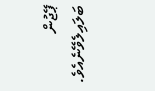ޕޭޖުން ބަލައިލެވޭނެއެވެ.